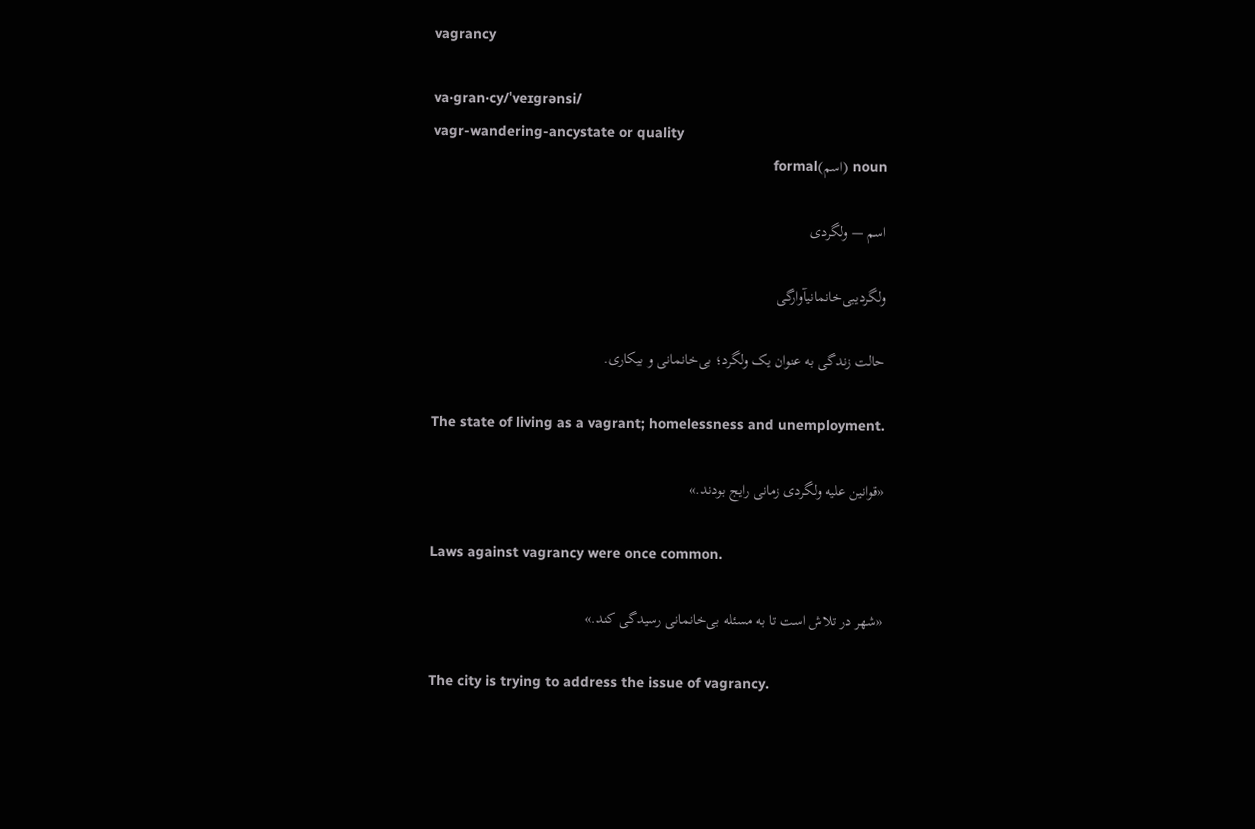vagrancy

va·gran·cy/ˈveɪɡrənsi/
vagr-wandering-ancystate or quality
noun (اسم)formal

اسم — ولگردی

ولگردیبی‌خانمانیآوارگی

حالت زندگی به عنوان یک ولگرد؛ بی‌خانمانی و بیکاری.

The state of living as a vagrant; homelessness and unemployment.

«قوانین علیه ولگردی زمانی رایج بودند.»

Laws against vagrancy were once common.

«شهر در تلاش است تا به مسئله بی‌خانمانی رسیدگی کند.»

The city is trying to address the issue of vagrancy.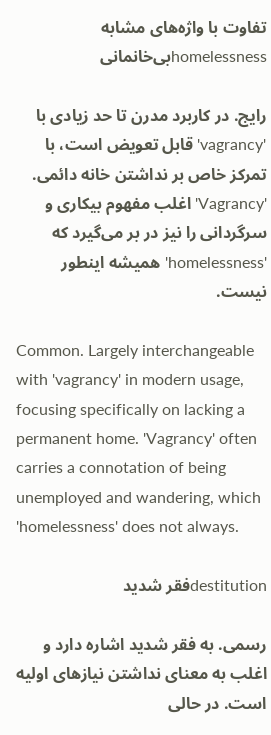تفاوت با واژه‌های مشابه
homelessnessبی‌خانمانی

رایج. در کاربرد مدرن تا حد زیادی با 'vagrancy' قابل تعویض است، با تمرکز خاص بر نداشتن خانه دائمی. 'Vagrancy' اغلب مفهوم بیکاری و سرگردانی را نیز در بر می‌گیرد که 'homelessness' همیشه اینطور نیست.

Common. Largely interchangeable with 'vagrancy' in modern usage, focusing specifically on lacking a permanent home. 'Vagrancy' often carries a connotation of being unemployed and wandering, which 'homelessness' does not always.

destitutionفقر شدید

رسمی. به فقر شدید اشاره دارد و اغلب به معنای نداشتن نیازهای اولیه است. در حالی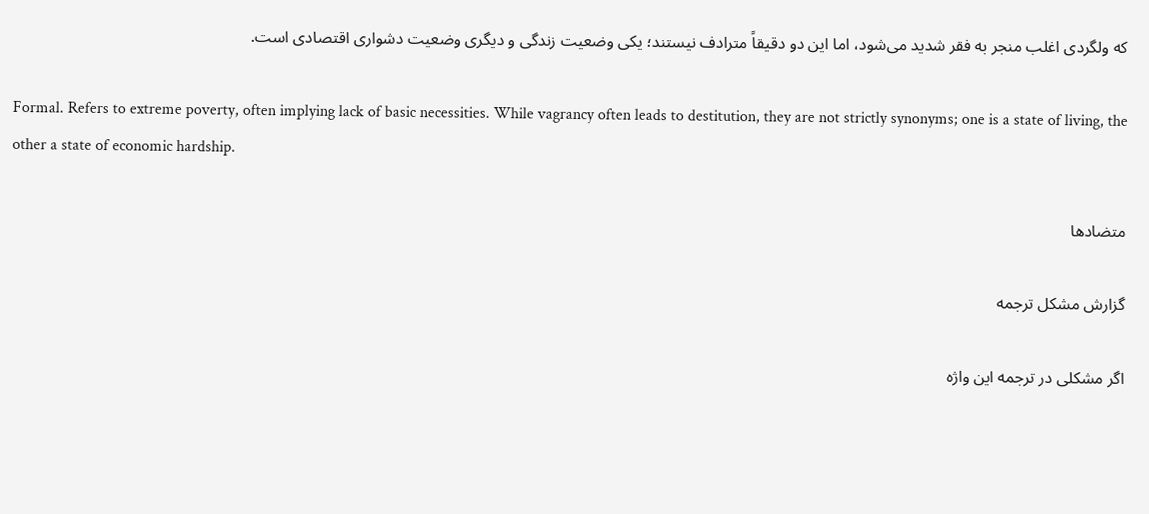که ولگردی اغلب منجر به فقر شدید می‌شود، اما این دو دقیقاً مترادف نیستند؛ یکی وضعیت زندگی و دیگری وضعیت دشواری اقتصادی است.

Formal. Refers to extreme poverty, often implying lack of basic necessities. While vagrancy often leads to destitution, they are not strictly synonyms; one is a state of living, the other a state of economic hardship.

متضادها

گزارش مشکل ترجمه

اگر مشکلی در ترجمه این واژه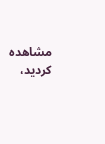مشاهده کردید،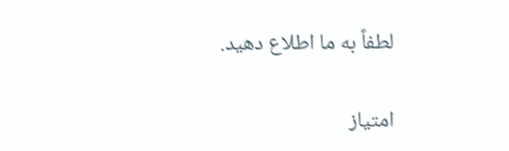لطفاً به ما اطلاع دهید.

امتیاز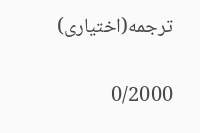ترجمه(اختیاری)

0/2000